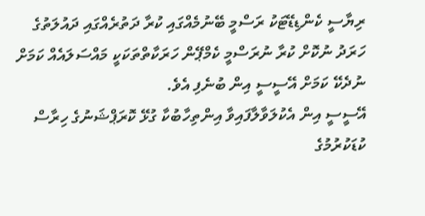ރިޔާސީ ކެންޑިޑޭޓަކު ރަސްމީ ބޭނުމެއްގައި ކުރާ ދަތުރެއްގައި ދައުލަތުގެ ހަރަދު ނުކޮށް ކުރާ ނުރަސްމީ ކެމްޕޭން ހަރަކާތްތަކަކީ މައްސަލައެއް ކަމަށް ނުދެކޭ ކަމަށް އޭސީސީ އިން ބުނެފި އެވެ.
އޭސީސީ އިން އެކުލަވާލާފައިވާ އިންތިހާބުކާ ގުޅޭ ކޮރަޕްޝަނުގެ ހިރާސް ކުޑަކުރުމުގެ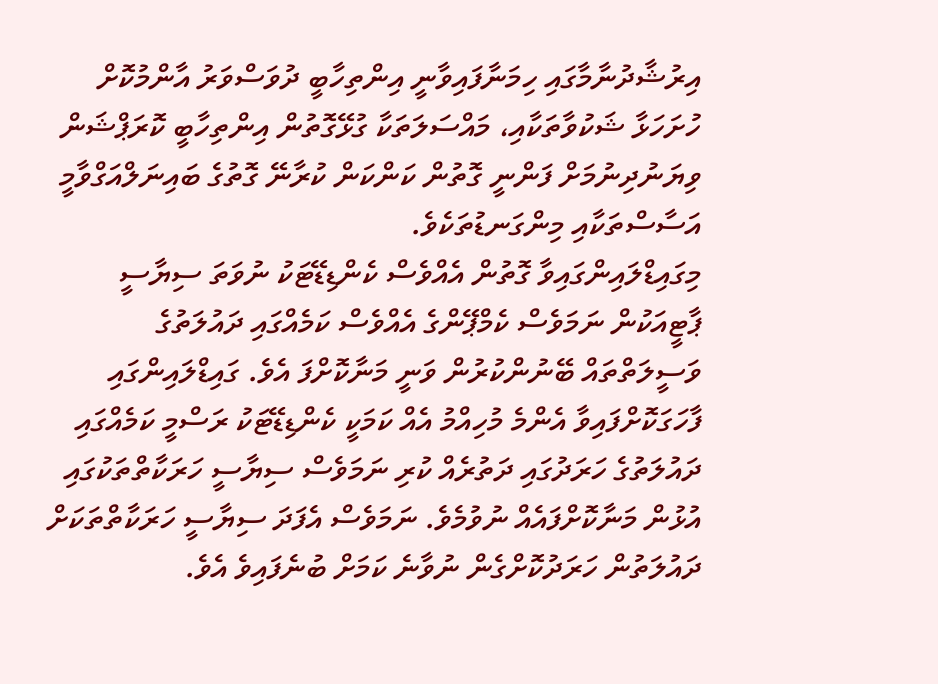އިރުޝާދުނާމާގައި ހިމަނާފައިވާނީ އިންތިހާބީ ދުވަސްވަރު އާންމުކޮށް ހުށަހަޅާ ޝަކުވާތަކާއި، މައްސަލަތަކާ ގުޅޭގޮތުން އިންތިހާބީ ކޮރަޕްޝަން ވިޔަނުދިނުމަށް ފަންނީ ގޮތުން ކަންކަން ކުރާނޭ ގޮތުގެ ބައިނަލްއަގްވާމީ އަސާސްތަކާއި މިންގަނޑުތަކެވެ.
މިގައިޑްލައިންގައިވާ ގޮތުން އެއްވެސް ކެންޑިޑޭޓަކު ނުވަތަ ސިޔާސީ ޕާޓީއަކުން ނަމަވެސް ކެމްޕޭންގެ އެއްވެސް ކަމެއްގައި ދައުލަތުގެ ވަސީލަތްތައް ބޭނުންކުރުން ވަނީ މަނާކޮށްފަ އެވެ. ގައިޑްލައިންގައި ފާހަގަކޮށްފައިވާ އެންމެ މުހިއްމު އެއް ކަމަކީ ކެންޑިޑޭޓަކު ރަސްމީ ކަމެއްގައި ދައުލަތުގެ ހަރަދުގައި ދަތުރެއް ކުރި ނަމަވެސް ސިޔާސީ ހަރަކާތްތަކުގައި އުޅުން މަނާކޮށްފައެއް ނުވުމެވެ. ނަމަވެސް އެފަދަ ސިޔާސީ ހަރަކާތްތަކަށް ދައުލަތުން ހަރަދުކޮށްގެން ނުވާނެ ކަމަށް ބުނެފައިވެ އެވެ.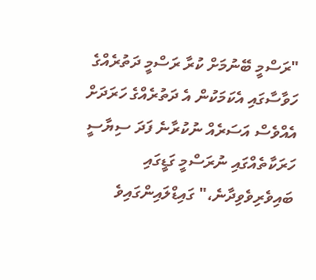"ރަސްމީ ބޭނުމަށް ކުރާ ރަސްމީ ދަތުރެއްގެ ހަވާސާގައި އެކަމަކުން އެ ދަތުރެއްގެ ހަރަދަށް އެއްވެސް އަސަރެއް ނުކުރާނެ ފަދަ ސިޔާސީ ހަރަކާތެއްގައި ނުރަސްމީ ގަޑީގައި ބައިވެރިވެވިދާނެ،" ގައިޑްލައިންގައިވެ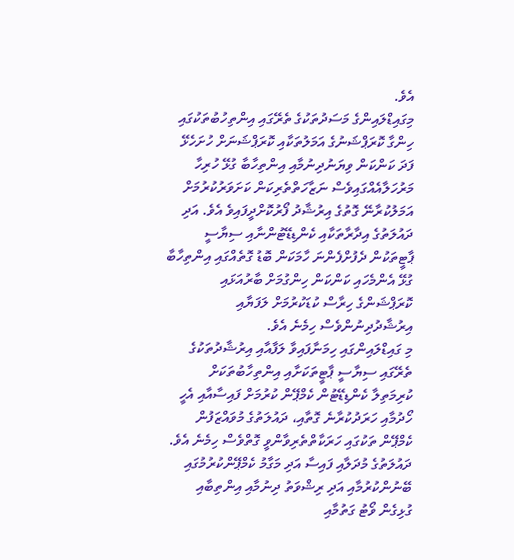އެވެ.
މިގައިޑްލައިންގެ މަސަދުތަކުގެ ތެރޭގައި އިންތިހުބުތަކުގައި ހިންގާ ކޮރަޕްޝަނުގެ އަމަލުތަކާއި ކޮރަޕްޝަނަށް ހުށަހެޅޭ ފަދަ ކަންކަން ވިޔަނުދިނުމާއި އިންތިހާބާ ގުޅޭ ހުރިހާ މަރުހަލާއެއްގައިވެސް ނަޒާހަތްތެރިކަން ކަށަވަރުކުރުމަށް އަމަލުކުރާނޭ ގޮތުގެ އިރުޝާދު ފޯރުކޮށްދީފައިވެ އެވެ. އަދި ދައުލަތުގެ އިދާރާތަކާއި ކެންޑިޑޭޓުންނާއި ސިޔާސީ ޕާޓީތަކުން ދެފުށްފެންނަ ހާމަކަން ބޮޑު ގޮތެއްގައި އިންތިހާބާ ގުޅޭ އެންމެހައި ކަންކަން ހިންގުމަށް ބާރުއަޅައި ކޮރަޕްޝަންގެ ހިރާސް ކުޑަކުރުމަށް ލަފަޔާއި އިރުޝާދުދިނުންވެސް ހިމެނެ އެވެ.
މި ގައިޑްލައިންގައި ހިމަނާފައިވާ ލަފާއާއި އިރުޝާދުތަކުގެ ތެރޭގައި ސިޔާސީ ޕާޓީތަކަށާއި އިންތިހާބުތަކަށް ކުރިމަތިލާ ކެންޑިޑޭޓުން ކެމްޕޭން ކުރުމަށް ފައިސާއާއި އެހީ ހޯދުމާއި ހަރަދުކުރާނެ ގޮތާއި، ދައުލަތުގެ މުވައްޒަފުން ކެމްޕޭން ތަކުގައި ހަރަކާތްތެރިވާންވީ ގޮތްވެސް ހިމެނެ އެވެ. ދައުލަތުގެ މުދަލާއި ފައިސާ އަދި މަގާމު ކެމްޕޭންކުރުމުގައި ބޭނުންކުރުމާއި އަދި ރިޝްވަތު ދިނުމާއި އިންތިބާއި ގުޅިގެން ވޯޓު ގަތުމާއި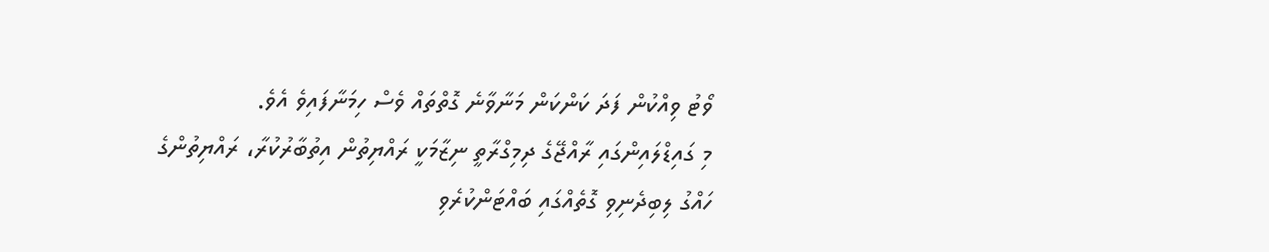ވޯޓު ވިއްކުން ފަދަ ކަންކަން މަނާވާނެ ގޮތްތައް ވެސް ހިމަނާފައިވެ އެވެ.
މި ގައިޑްލައިންގައި ރާއްޖޭގެ ދިމިގްރާތީ ނިޒާމަކީ ރައްޔިތުން އިތުބާރުކުރާ، ރައްޔިތުންގެ ހައްގު ލިބިދެނިވި ގޮތެއްގައި ބައްޓަންކުރެވި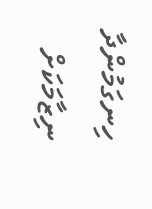ހިނގަމުންދާ ނިޒާމަކަށް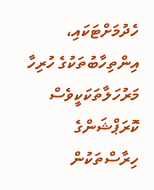ހެދުމަށްޓަކައި، އިންތިހާބުތަކުގެ ހުރިހާ މަރުހަލާތަކަކީވެސް ކޮރަޕްޝަންގެ ހިރާސްތަކުން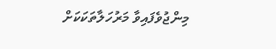މިންޖުވެފައިވާ މަރުހަލާތަކަކަށް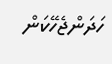ހަދަންޖެހޭކަން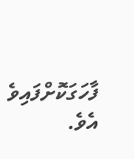ފާހަގަކޮށްފައިވެ އެވެ.